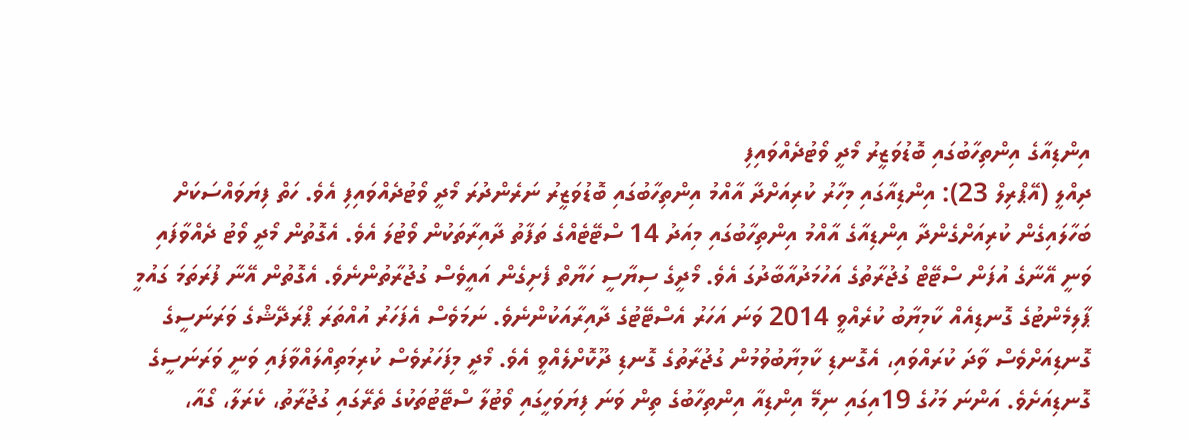އިންޑިއާގެ އިންތިހާބުގައި ބޮޑުވަޒީރު މޯދީ ވޯޓުދެއްވައިފި
ދިއްލީ (އޭޕްރިލް 23): އިންޑިއާގައި މިހާރު ކުރިއަށްދާ އާއްމު އިންތިހާބުގައި ބޮޑުވަޒީރު ނަރެންދުރަ މޯދީ ވޯޓުދެއްވައިފި އެވެ. ހަތް ފިޔަވައްސަކަށް ބަހާލައިގެން ކުރިއަށްގެންދާ އިންޑިއާގެ އާއްމު އިންތިހާބުގައި މިއަދު 14 ސްޓޭޓެއްގެ ތަފާތު ދާއިރާތަކުން ވޯޓުލަ އެވެ. އެގޮތުން މޯދީ ވޯޓު ދެއްވާފައި ވަނީ އޭނާގެ އުފަން ސްޓޭޓް ގުޖުރާތުގެ އަހުމަދުއާބާދުގަ އެވެ. މޯދީގެ ސިޔާސީ ހަޔާތް ފެށިގެން އައީވެސް ގުޖުރާތުންނެވެ. އެގޮތުން އޭނާ ފުރަތަމަ ގައުމީ ޕާލިމެންޓުގެ ގޮނޑިއެއް ކާމިޔާބު ކުރެއްވީ 2014 ވަނަ އަހަރު އެސްޓޭޓުގެ ދާއިރާއަކުންނެވެ. ނަމަވެސް އެފަހަރު އުއްތަރަ ޕްރަދޭޝްގެ ވަރަނަސީގެ ގޮނޑިއަށްވެސް ވާދަ ކުރައްވައި، އެގޮނޑި ކާމިޔާބުވުމުން ގުޖުރާތުގެ ގޮނޑި ދޫކޮށްލެއްވީ އެވެ. މޯދީ މިފަހަރުވެސް ކުރިމަތިއްލައްވާފައި ވަނީ ވަރަނަސީގެ ގޮނޑިއަށެވެ. އަންނަ މަހުގެ 19އިގައި ނިމޭ އިންޑިއާ އިންތިހާބުގެ ތިން ވަނަ ފިޔަވަހީގައި ވޯޓުލާ ސްޓޭޓުތަކުގެ ތެރޭގައި ގުޖުރާތު، ކެރަލާ، ގޯއާ،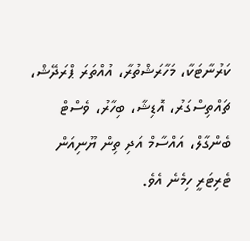ކަރުނާޓަކާ، މަހާރަޝްތުރާ، އުއްތަރަ ޕްރަދޭޝް، ޗައްތިސްގަރު، އޮޑިޝާ، ބިހާރު، ވެސްޓް ބެންގާލް، އައްސާމް އަދި ތިން ޔޫނިއަން ޓެރިޓަރީ ހިމެނެ އެވެ.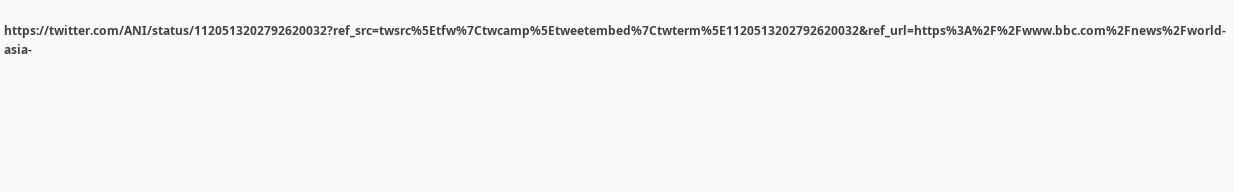https://twitter.com/ANI/status/1120513202792620032?ref_src=twsrc%5Etfw%7Ctwcamp%5Etweetembed%7Ctwterm%5E1120513202792620032&ref_url=https%3A%2F%2Fwww.bbc.com%2Fnews%2Fworld-asia-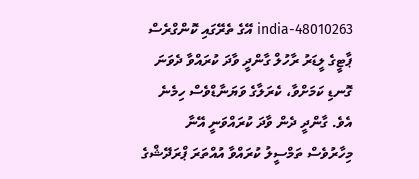india-48010263 އޭގެ ތެރޭގައި ކޮންގްރެސް ޕާޓީގެ ލީޑަރު ރާހުލް ގާންދީ ވާދަ ކުރައްވާ ދެވަނަ ގޮނޑި ކަމަށްވާ، ކެރަލާގެ ވަޔަނާޑްވެސް ހިމެނެ އެވެ. ގާންދީ ދެން ވާދަ ކުރައްވަނީ އޭނާ މިހާރުވެސް ތަމްސީލު ކުރައްވާ އުއްތަރަ ޕްރަދޭޝްގެ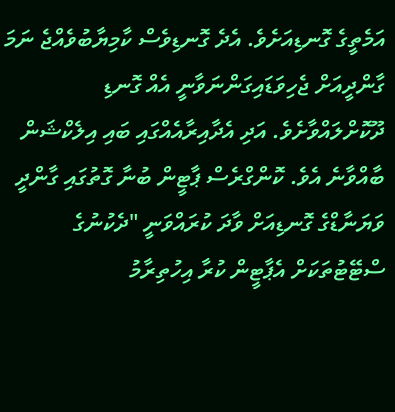އަމެތީގެ ގޮނޑިއަށެވެ. އެދެ ގޮނޑިވެސް ކާމިޔާބުވެއްޖެ ނަމަ ގާންދީއަށް ޖެހިވަޑައިގަންނަވާނީ އެއް ގޮނޑި ދޫކޮށްލައްވާށެވެ. އަދި އެދާއިރާއެއްގައި ބައި އިލެކްޝަން ބާއްވާނެ އެވެ. ކޮންގްރެސް ޕާޓީން ބުނާ ގޮތުގައި ގާންދީ ވަޔަނާޑްގެ ގޮނޑިއަށް ވާދަ ކުރައްވަނީ "ދެކުނުގެ ސްޓޭޓުތަކަށް އެޕާޓީން ކުރާ އިހުތިރާމު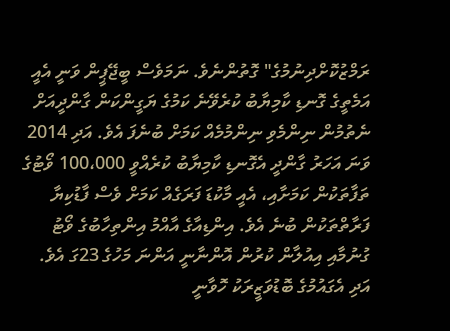ރަމްޒުކޮށްދިނުމުގެ" ގޮތުންނެވެ. ނަމަވެސް ބީޖޭޕީން ވަނީ އެއީ އަމެތީގެ ގޮނޑި ކާމިޔާބު ކުރެވޭނެ ކަމުގެ ޔަގީންކަން ގާންދީއަށް ނެތުމުން ނިންމެވި ނިންމުމެއް ކަމަށް ބުނެފަ އެވެ. އަދި 2014 ވަނަ އަހަރު ގާންދީ އެގޮނޑި ކާމިޔާބު ކުރެއްވީ 100،000 ވޯޓުގެ ތަފާތަކުން ކަމަށާއި، އެއީ މާކުޑަ ފަރަގެއް ކަމަށް ވެސް ފާޑުކިޔާ ފަރާތްތަކުން ބުނެ އެވެ. އިންޑިއާގެ އާއްމު އިންތިހާބުގެ ވޯޓު ގުނުމާއި އިއުލާން ކުރުން އޮންނާނީ އަންނަ މަހުގެ 23ގަ އެވެ. އަދި އެގައުމުގެ ބޮޑުވަޒީރަކު ހޮވާނީ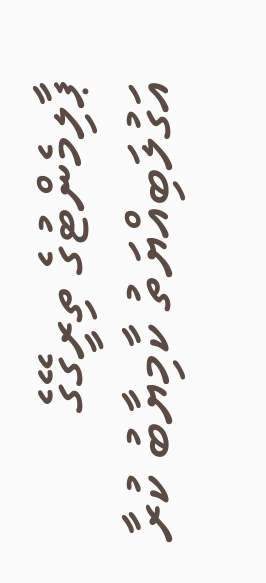ޕާލިމެންޓުގެ ތިރީގޭގެ އަގުލަބިއްޔަތު ކާމިޔާބު ކުރާ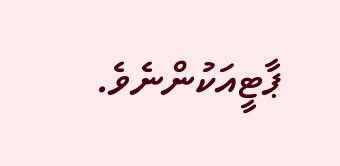ޕާޓީއަކުންނެވެ.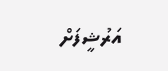އަރުޝީފަށް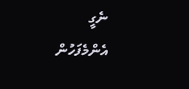ނެގީ
އެންމެފަހުން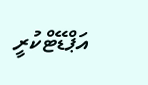އަޕްޑޭޓްކުރީ